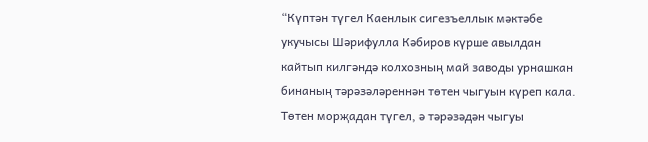“Күптән түгел Каенлык сигезъеллык мәктәбе укучысы Шәрифулла Кәбиров күрше авылдан кайтып килгәндә колхозның май заводы урнашкан бинаның тәрәзәләреннән төтен чыгуын күреп кала. Төтен морҗадан түгел, ә тәрәзәдән чыгуы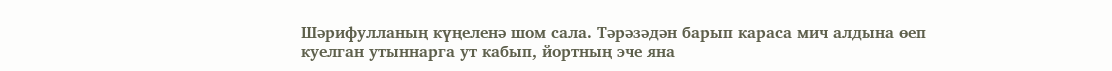Шәрифулланың күңеленә шом сала. Тәрәзәдән барып караса мич алдына өеп куелган утыннарга ут кабып, йортның эче яна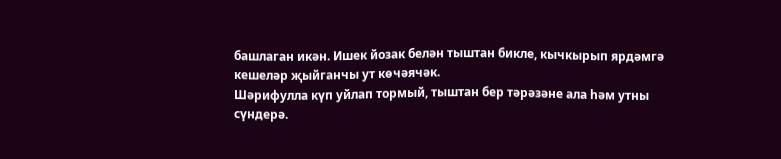башлаган икән. Ишек йозак белән тыштан бикле, кычкырып ярдәмгә кешеләр җыйганчы ут көчәячәк.
Шәрифулла күп уйлап тормый, тыштан бер тәрәзәне ала һәм утны сүндерә.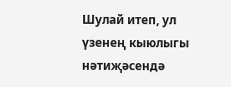Шулай итеп, ул үзенең кыюлыгы нәтиҗәсендә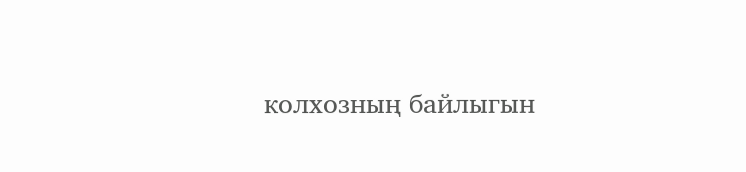колхозның байлыгын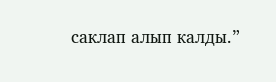саклап алып калды.”